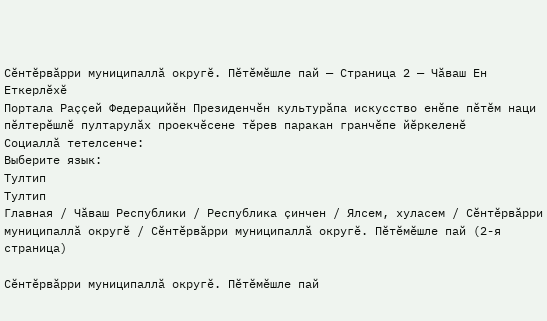Сӗнтӗрвӑрри муниципаллӑ округӗ. Пӗтӗмӗшле пай — Страница 2 — Чӑваш Ен Еткерлӗхӗ
Портала Раҫҫей Федерацийӗн Президенчӗн культурӑпа искусство енӗпе пӗтӗм наци пӗлтерӗшлӗ пултарулӑх проекчӗсене тӗрев паракан гранчӗпе йӗркеленӗ
Социаллӑ тетелсенче:
Выберите язык:
Тултип
Тултип
Главная / Чӑваш Республики / Республика ҫинчен / Ялсем, хуласем / Сӗнтӗрвӑрри муниципаллӑ округӗ / Сӗнтӗрвӑрри муниципаллӑ округӗ. Пӗтӗмӗшле пай (2-я страница)

Сӗнтӗрвӑрри муниципаллӑ округӗ. Пӗтӗмӗшле пай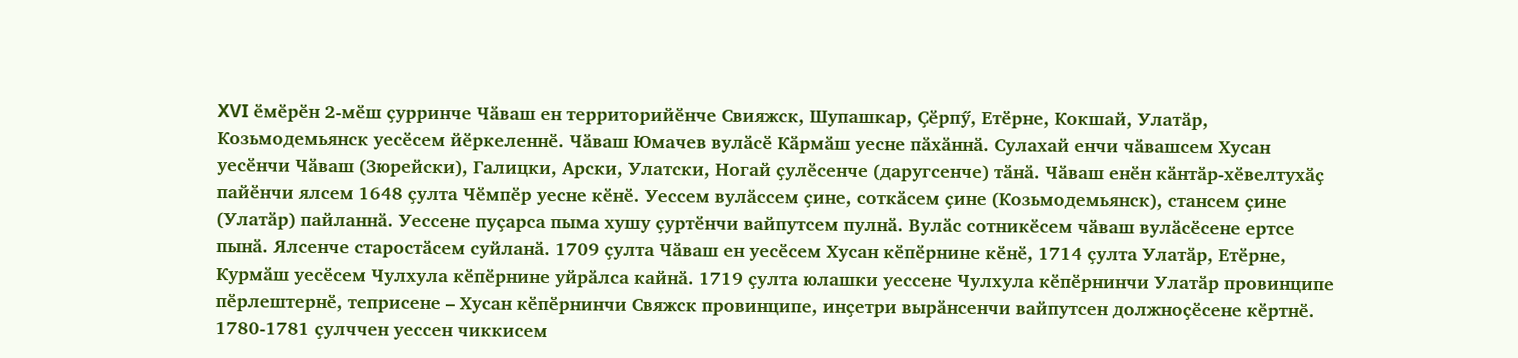XVI ӗмӗрӗн 2-мӗш ҫурринче Чӑваш ен территорийӗнче Свияжск, Шупашкар, Ҫӗрпӳ, Етӗрне, Кокшай, Улатӑр, Козьмодемьянск уесӗсем йӗркеленнӗ. Чӑваш Юмачев вулӑсӗ Кӑрмӑш уесне пӑхӑннӑ. Сулахай енчи чӑвашсем Хусан уесӗнчи Чӑваш (Зюрейски), Галицки, Арски, Улатски, Ногай ҫулӗсенче (даругсенче) тӑнӑ. Чӑваш енӗн кӑнтӑр-хӗвелтухӑҫ пайӗнчи ялсем 1648 ҫулта Чӗмпӗр уесне кӗнӗ. Уессем вулӑссем ҫине, соткӑсем ҫине (Козьмодемьянск), стансем ҫине (Улатӑр) пайланнӑ. Уессене пуҫарса пыма хушу ҫуртӗнчи вайпутсем пулнӑ. Вулӑс сотникӗсем чӑваш вулӑсӗсене ертсе пынӑ. Ялсенче старостӑсем суйланӑ. 1709 ҫулта Чӑваш ен уесӗсем Хусан кӗпӗрнине кӗнӗ, 1714 ҫулта Улатӑр, Етӗрне, Курмӑш уесӗсем Чулхула кӗпӗрнине уйрӑлса кайнӑ. 1719 ҫулта юлашки уессене Чулхула кӗпӗрнинчи Улатӑр провинципе пӗрлештернӗ, теприсене – Хусан кӗпӗрнинчи Свяжск провинципе, инҫетри вырӑнсенчи вайпутсен должноҫӗсене кӗртнӗ. 1780-1781 ҫулччен уессен чиккисем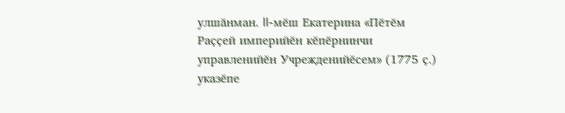улшӑнман. II-мӗш Екатерина «Пӗтӗм Раҫҫей империйӗн кӗпӗрнинчи управленийӗн Учрежденийӗсем» (1775 ҫ.) указӗпе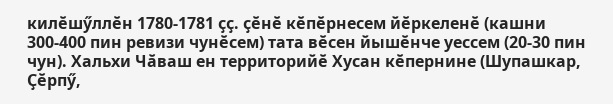килӗшӳллӗн 1780-1781 ҫҫ. ҫӗнӗ кӗпӗрнесем йӗркеленӗ (кашни 300-400 пин ревизи чунӗсем) тата вӗсен йышӗнче уессем (20-30 пин чун). Хальхи Чӑваш ен территорийӗ Хусан кӗпернине (Шупашкар, Ҫӗрпӳ,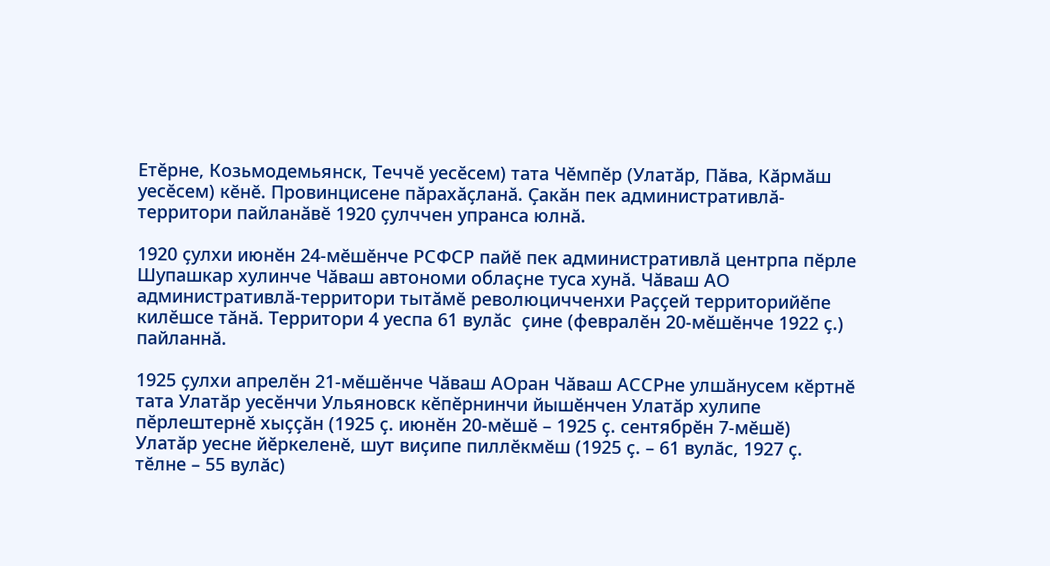Етӗрне, Козьмодемьянск, Теччӗ уесӗсем) тата Чӗмпӗр (Улатӑр, Пӑва, Кӑрмӑш уесӗсем) кӗнӗ. Провинцисене пӑрахӑҫланӑ. Ҫакӑн пек административлӑ-территори пайланӑвӗ 1920 ҫулччен упранса юлнӑ.

1920 ҫулхи июнӗн 24-мӗшӗнче РСФСР пайӗ пек административлӑ центрпа пӗрле Шупашкар хулинче Чӑваш автономи облаҫне туса хунӑ. Чӑваш АО административлӑ-территори тытӑмӗ революцичченхи Раҫҫей территорийӗпе килӗшсе тӑнӑ. Территори 4 уеспа 61 вулӑс  ҫине (февралӗн 20-мӗшӗнче 1922 ҫ.) пайланнӑ.

1925 ҫулхи апрелӗн 21-мӗшӗнче Чӑваш АОран Чӑваш АССРне улшӑнусем кӗртнӗ тата Улатӑр уесӗнчи Ульяновск кӗпӗрнинчи йышӗнчен Улатӑр хулипе пӗрлештернӗ хыҫҫӑн (1925 ҫ. июнӗн 20-мӗшӗ – 1925 ҫ. сентябрӗн 7-мӗшӗ) Улатӑр уесне йӗркеленӗ, шут виҫипе пиллӗкмӗш (1925 ҫ. – 61 вулӑс, 1927 ҫ. тӗлне – 55 вулӑс)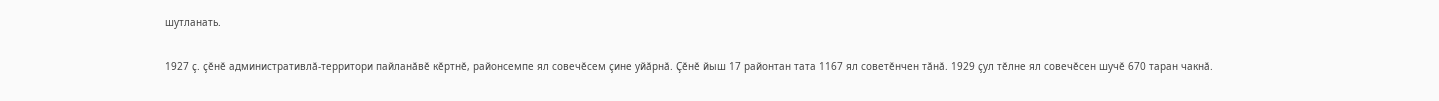шутланать.

1927 ҫ. ҫӗнӗ административлӑ-территори пайланӑвӗ кӗртнӗ, районсемпе ял совечӗсем ҫине уйӑрнӑ. Ҫӗнӗ йыш 17 районтан тата 1167 ял советӗнчен тӑнӑ. 1929 ҫул тӗлне ял совечӗсен шучӗ 670 таран чакнӑ.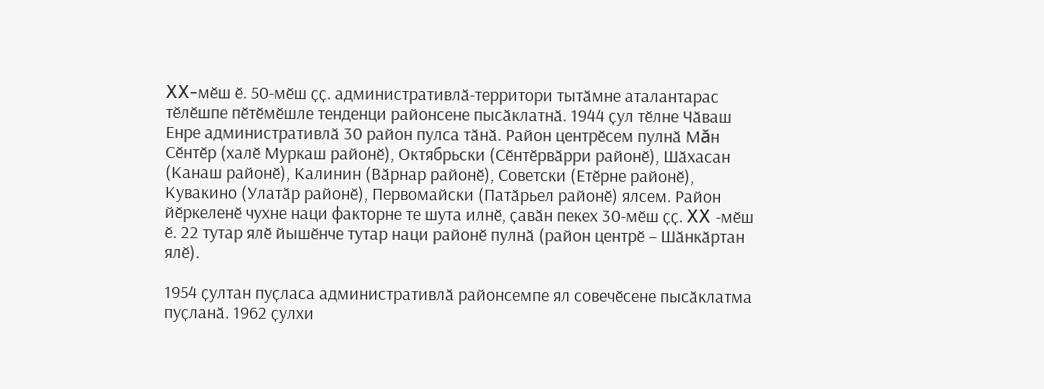XX-мӗш ӗ. 50-мӗш ҫҫ. административлӑ-территори тытӑмне аталантарас тӗлӗшпе пӗтӗмӗшле тенденци районсене пысӑклатнӑ. 1944 ҫул тӗлне Чӑваш Енре административлӑ 30 район пулса тӑнӑ. Район центрӗсем пулнӑ Мăн Сӗнтӗр (халӗ Муркаш районӗ), Октябрьски (Сӗнтӗрвӑрри районӗ), Шӑхасан (Канаш районӗ), Калинин (Вӑрнар районӗ), Советски (Етӗрне районӗ), Кувакино (Улатӑр районӗ), Первомайски (Патӑрьел районӗ) ялсем. Район йӗркеленӗ чухне наци факторне те шута илнӗ, ҫавӑн пекех 30-мӗш ҫҫ. XX -мӗш ӗ. 22 тутар ялӗ йышӗнче тутар наци районӗ пулнӑ (район центрӗ – Шӑнкӑртан ялӗ).

1954 ҫултан пуҫласа административлӑ районсемпе ял совечӗсене пысӑклатма пуҫланӑ. 1962 ҫулхи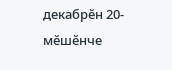декабрӗн 20-мӗшӗнче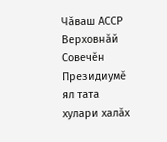Чӑваш АССР Верховнӑй Совечӗн Президиумӗ ял тата хулари халӑх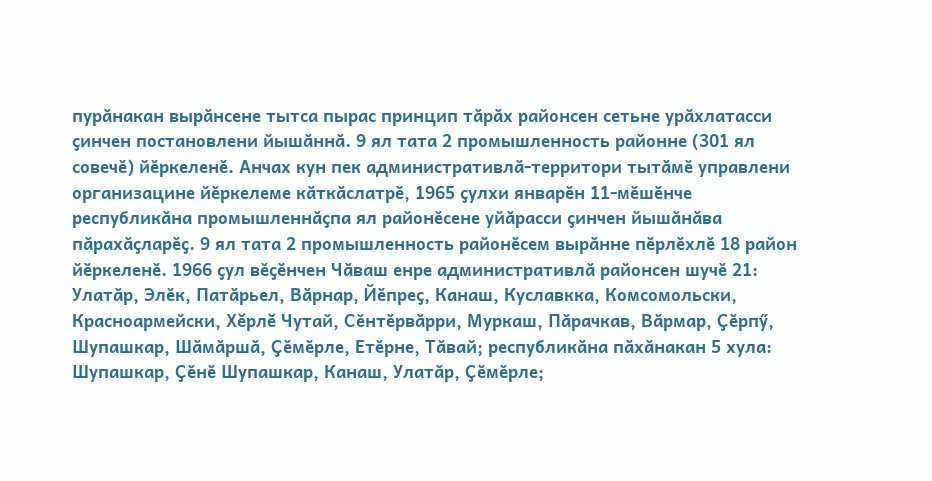пурӑнакан вырӑнсене тытса пырас принцип тӑрӑх районсен сетьне урӑхлатасси ҫинчен постановлени йышӑннӑ. 9 ял тата 2 промышленность районне (301 ял совечӗ) йӗркеленӗ. Анчах кун пек административлӑ-территори тытӑмӗ управлени организацине йӗркелеме кӑткӑслатрӗ, 1965 ҫулхи январӗн 11-мӗшӗнче республикӑна промышленнӑҫпа ял районӗсене уйӑрасси ҫинчен йышӑнӑва пӑрахӑҫларӗҫ. 9 ял тата 2 промышленность районӗсем вырӑнне пӗрлӗхлӗ 18 район йӗркеленӗ. 1966 ҫул вӗҫӗнчен Чӑваш енре административлӑ районсен шучӗ 21: Улатӑр, Элӗк, Патӑрьел, Вӑрнар, Йӗпреҫ, Канаш, Куславкка, Комсомольски, Красноармейски, Хĕрлĕ Чутай, Сӗнтӗрвӑрри, Муркаш, Пӑрачкав, Вӑрмар, Ҫӗрпӳ, Шупашкар, Шӑмӑршӑ, Ҫӗмӗрле, Етӗрне, Тӑвай; республикӑна пӑхӑнакан 5 хула: Шупашкар, Ҫӗнӗ Шупашкар, Канаш, Улатӑр, Ҫӗмӗрле;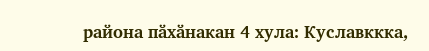района пӑхӑнакан 4 хула: Куславккка,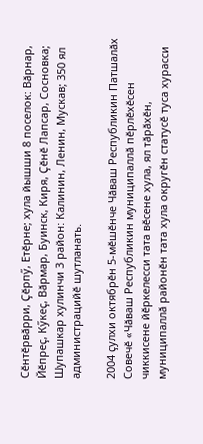Сӗнтӗрвӑрри, Ҫӗрпӳ, Етӗрне; хула йышши 8 поселок: Вӑрнар, Йӗпреҫ, Кӳкеҫ, Вӑрмар, Буинск, Киря, Ҫӗнӗ Лапсар, Сосновка; Шупашкар хулинчи 3 район: Калинин, Ленин, Мускав; 350 ял администрацийӗ шутланать.

2004 ҫулхи октябрӗн 5-мӗшӗнче Чӑваш Республикин Патшалӑх Совечӗ «Чӑваш Республикин муниципаллӑ пӗрлӗхӗсен чиккисене йӗркелесси тата вӗсене хула, ял тӑрӑхӗн, муниципаллӑ районӗн тата хула округӗн статусӗ туса хурасси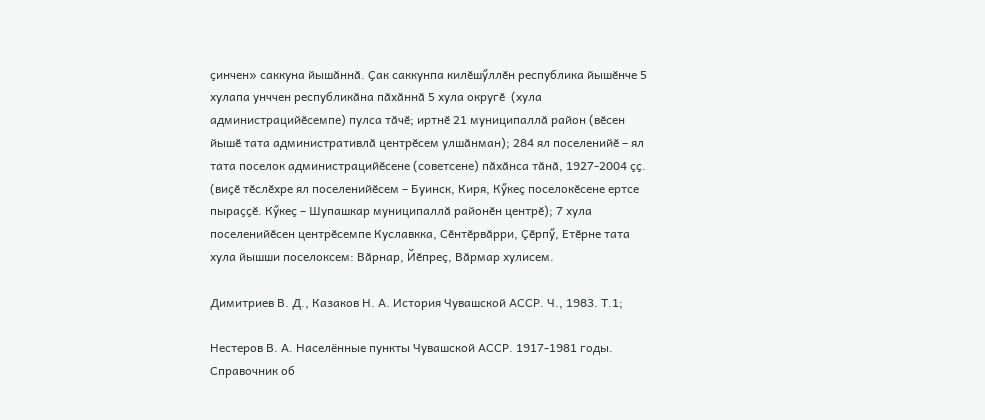ҫинчен» саккуна йышӑннӑ. Ҫак саккунпа килӗшӳллӗн республика йышӗнче 5 хулапа унччен республикӑна пӑхӑннӑ 5 хула округӗ  (хула администрацийӗсемпе) пулса тӑчӗ; иртнӗ 21 муниципаллӑ район (вӗсен йышӗ тата административлӑ центрӗсем улшӑнман); 284 ял поселенийӗ – ял тата поселок администрацийӗсене (советсене) пӑхӑнса тӑнӑ, 1927-2004 ҫҫ. (виҫӗ тӗслӗхре ял поселенийӗсем – Буинск, Киря, Кӳкеҫ поселокӗсене ертсе пыраҫҫӗ. Кӳкеҫ – Шупашкар муниципаллӑ районӗн центрӗ); 7 хула поселенийӗсен центрӗсемпе Куславкка, Сӗнтӗрвӑрри, Ҫӗрпӳ, Етӗрне тата хула йышши поселоксем: Вӑрнар, Йӗпреҫ, Вӑрмар хулисем.

Димитриев В. Д., Казаков Н. А. История Чувашской АССР. Ч., 1983. Т.1;

Нестеров В. А. Населённые пункты Чувашской АССР. 1917-1981 годы. Справочник об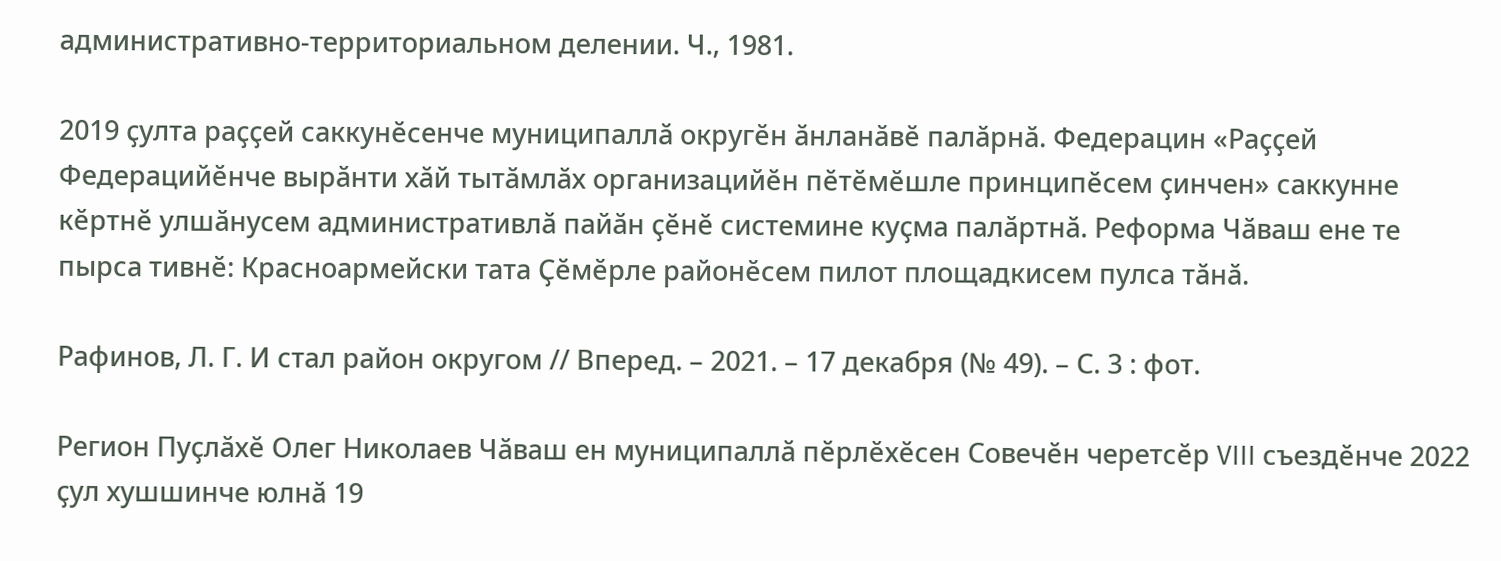административно-территориальном делении. Ч., 1981.

2019 ҫулта раҫҫей саккунӗсенче муниципаллӑ округӗн ӑнланӑвӗ палӑрнӑ. Федерацин «Раҫҫей Федерацийӗнче вырӑнти хӑй тытӑмлӑх организацийӗн пӗтӗмӗшле принципӗсем ҫинчен» саккунне кӗртнӗ улшӑнусем административлӑ пайӑн ҫӗнӗ системине куҫма палӑртнӑ. Реформа Чӑваш ене те пырса тивнӗ: Красноармейски тата Ҫӗмӗрле районӗсем пилот площадкисем пулса тӑнӑ.

Рафинов, Л. Г. И стал район округом // Вперед. – 2021. – 17 декабря (№ 49). – С. 3 : фот.

Регион Пуҫлӑхӗ Олег Николаев Чӑваш ен муниципаллӑ пӗрлӗхӗсен Совечӗн черетсӗр VIII съездӗнче 2022 ҫул хушшинче юлнӑ 19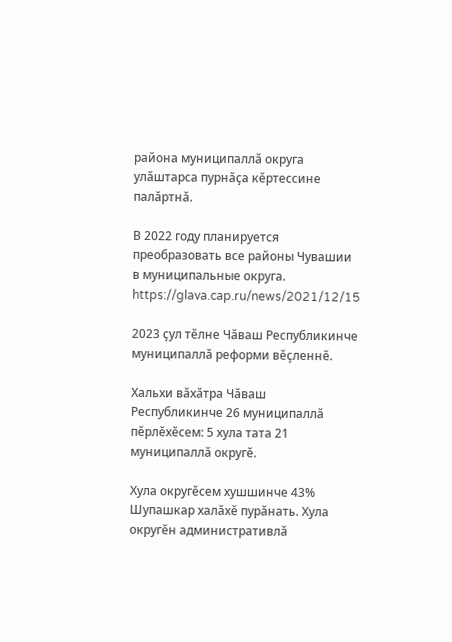района муниципаллӑ округа улӑштарса пурнӑҫа кӗртессине палӑртнӑ.

В 2022 году планируется преобразовать все районы Чувашии в муниципальные округа.  https://glava.cap.ru/news/2021/12/15

2023 ҫул тӗлне Чӑваш Республикинче муниципаллӑ реформи вӗҫленнӗ.

Хальхи вӑхӑтра Чӑваш Республикинче 26 муниципаллӑ пӗрлӗхӗсем: 5 хула тата 21 муниципаллӑ округӗ.

Хула округӗсем хушшинче 43% Шупашкар халӑхӗ пурӑнать. Хула округӗн административлӑ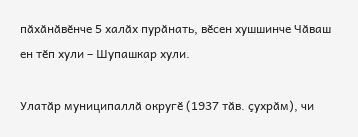пӑхӑнӑвӗнче 5 халӑх пурӑнать, вӗсен хушшинче Чӑваш ен тӗп хули – Шупашкар хули.

Улатӑр муниципаллӑ округӗ (1937 тӑв. ҫухрӑм), чи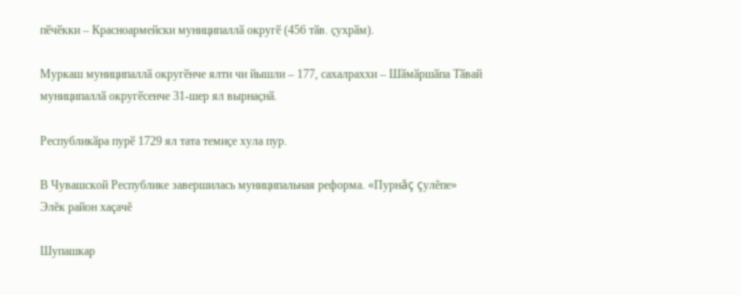пӗчӗкки – Красноармейски муниципаллӑ округӗ (456 тӑв. ҫухрӑм).

Муркаш муниципаллӑ округӗнче ялти чи йышли – 177, сахалраххи – Шӑмӑршӑпа Тӑвай муниципаллӑ округӗсенче 31-шер ял вырнаҫнӑ.

Республикӑра пурӗ 1729 ял тата темиҫе хула пур.

В Чувашской Республике завершилась муниципальная реформа. «Пурнăç çулĕпе» Элĕк район хаçачĕ

Шупашкар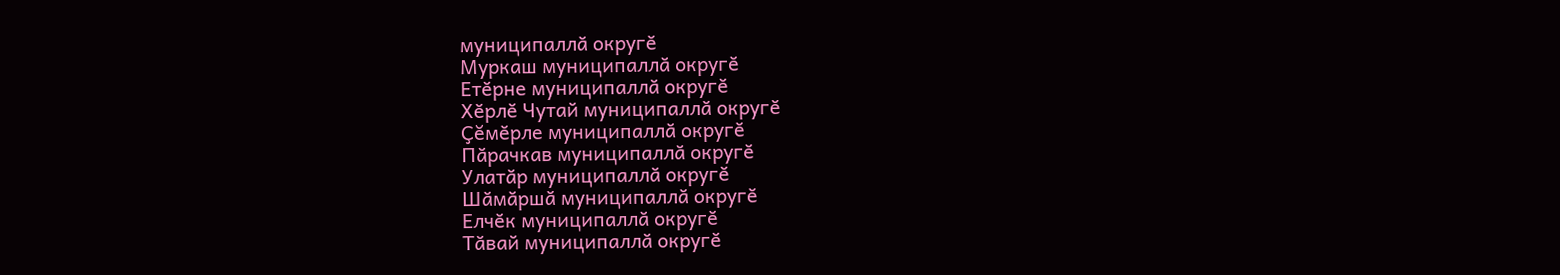муниципаллӑ округӗ
Муркаш муниципаллӑ округӗ
Етӗрне муниципаллӑ округӗ
Хӗрлӗ Чутай муниципаллӑ округӗ
Ҫĕмӗрле муниципаллӑ округӗ
Пӑрачкав муниципаллӑ округӗ
Улатӑр муниципаллӑ округӗ
Шӑмӑршӑ муниципаллӑ округӗ
Елчӗк муниципаллӑ округӗ
Тӑвай муниципаллӑ округӗ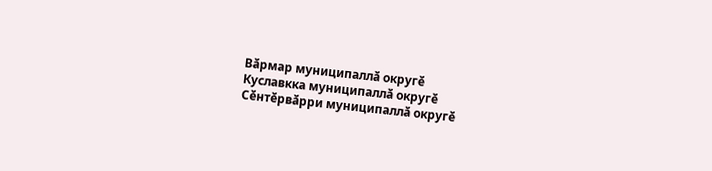Вӑрмар муниципаллӑ округӗ
Куславкка муниципаллӑ округӗ
Сӗнтӗрвӑрри муниципаллӑ округӗ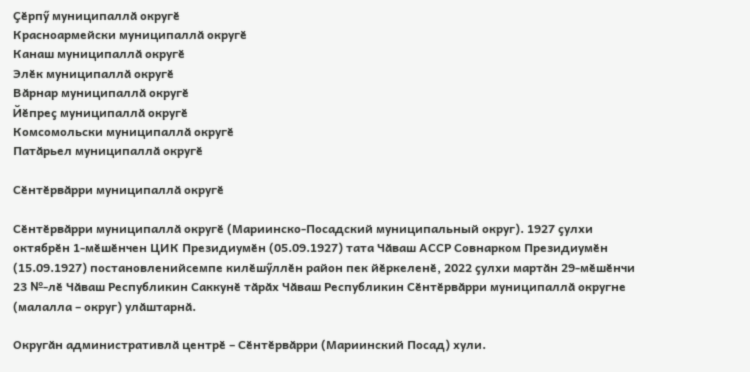Ҫӗрпӳ муниципаллӑ округӗ
Красноармейски муниципаллӑ округӗ
Канаш муниципаллӑ округӗ
Элӗк муниципаллӑ округӗ
Вӑрнар муниципаллӑ округӗ
Йӗпреҫ муниципаллӑ округӗ
Комсомольски муниципаллӑ округӗ
Патӑрьел муниципаллӑ округӗ

Сӗнтӗрвӑрри муниципаллӑ округӗ

Сӗнтӗрвӑрри муниципаллӑ округӗ (Мариинско-Посадский муниципальный округ). 1927 ҫулхи октябрӗн 1-мӗшӗнчен ЦИК Президиумӗн (05.09.1927) тата Чӑваш АССР Совнарком Президиумӗн (15.09.1927) постановленийсемпе килӗшӳллӗн район пек йӗркеленӗ, 2022 ҫулхи мартӑн 29-мӗшӗнчи 23 №-лӗ Чӑваш Республикин Саккунӗ тӑрӑх Чӑваш Республикин Сӗнтӗрвӑрри муниципаллӑ округне (малалла – округ) улӑштарнӑ.

Округӑн административлӑ центрӗ – Сӗнтӗрвӑрри (Мариинский Посад) хули.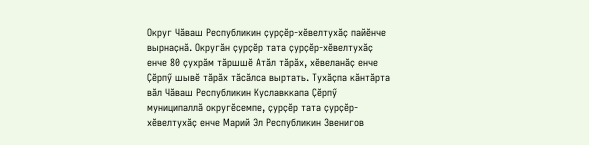Округ Чӑваш Республикин ҫурҫӗр-хӗвелтухӑҫ пайӗнче вырнаҫнӑ. Округӑн ҫурҫӗр тата ҫурҫӗр-хӗвелтухӑҫ енче 80 ҫухрӑм тӑршшӗ Атӑл тӑрӑх, хӗвеланӑҫ енче Ҫӗрпӳ шывӗ тӑрӑх тӑсӑлса выртать. Тухӑҫпа кӑнтӑрта вӑл Чӑваш Республикин Куславккапа Ҫӗрпӳ муниципаллӑ округӗсемпе, ҫурҫӗр тата ҫурҫӗр-хӗвелтухӑҫ енче Марий Эл Республикин Звенигов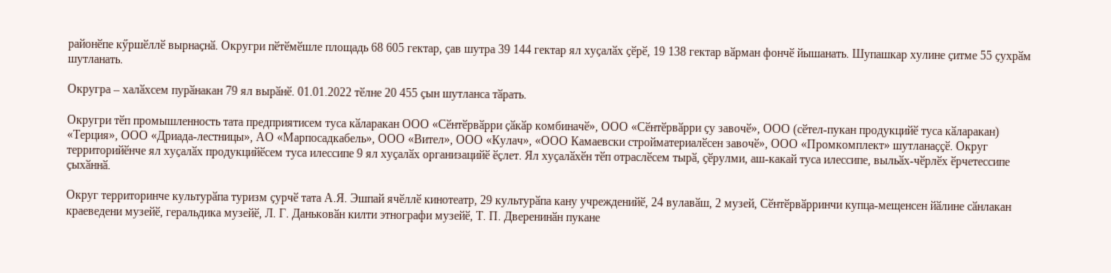районӗпе кӳршӗллӗ вырнаҫнӑ. Округри пӗтӗмӗшле площадь 68 605 гектар, ҫав шутра 39 144 гектар ял хуҫалӑх ҫӗрӗ, 19 138 гектар вӑрман фончӗ йышанать. Шупашкар хулине ҫитме 55 ҫухрӑм шутланать.

Округра – халӑхсем пурӑнакан 79 ял вырӑнӗ. 01.01.2022 тӗлне 20 455 ҫын шутланса тӑрать.

Округри тӗп промышленность тата предприятисем туса кӑларакан ООО «Сӗнтӗрвӑрри ҫӑкӑр комбиначӗ», ООО «Сӗнтӗрвӑрри ҫу завочӗ», ООО (сӗтел-пукан продукцийӗ туса кӑларакан) «Терция», ООО «Дриада-лестницы», АО «Марпосадкабель», ООО «Вител», ООО «Кулач», «ООО Камаевски стройматериалӗсен завочӗ», ООО «Промкомплект» шутланаҫҫӗ. Округ территорийӗнче ял хуҫалӑх продукцийӗсем туса илессипе 9 ял хуҫалӑх организацийӗ ӗҫлет. Ял хуҫалӑхӗн тӗп отраслӗсем тырӑ, ҫӗрулми, аш-какай туса илессипе, выльӑх-чӗрлӗх ӗрчетессипе ҫыхӑннӑ.

Округ территоринче культурӑпа туризм ҫурчӗ тата А.Я. Эшпай ячӗллӗ кинотеатр, 29 культурӑпа кану учрежденийӗ, 24 вулавӑш, 2 музей, Сӗнтӗрвӑрринчи купца-мещенсен йӑлине сӑнлакан краеведени музейӗ, геральдика музейӗ, Л. Г. Даньковӑн килти этнографи музейӗ, Т. П. Дверенинӑн пукане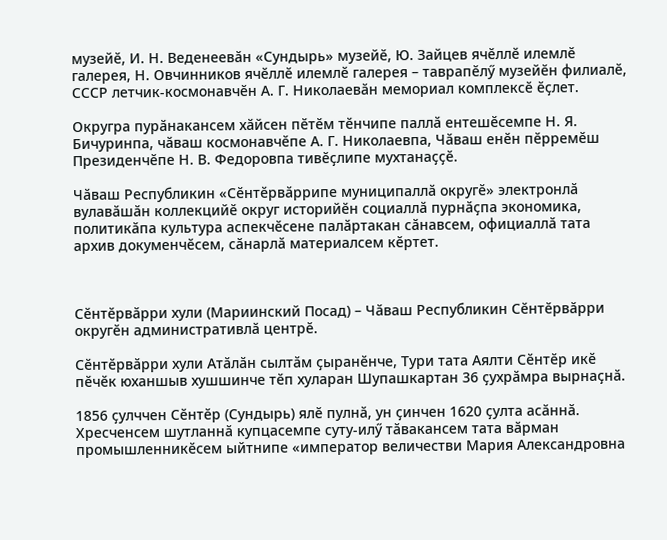музейӗ, И. Н. Веденеевӑн «Сундырь» музейӗ, Ю. Зайцев ячӗллӗ илемлӗ галерея, Н. Овчинников ячӗллӗ илемлӗ галерея – таврапӗлӳ музейӗн филиалӗ, СССР летчик-космонавчӗн А. Г. Николаевӑн мемориал комплексӗ ӗҫлет.

Округра пурӑнакансем хӑйсен пӗтӗм тӗнчипе паллӑ ентешӗсемпе Н. Я. Бичуринпа, чӑваш космонавчӗпе А. Г. Николаевпа, Чӑваш енӗн пӗрремӗш Президенчӗпе Н. В. Федоровпа тивӗҫлипе мухтанаҫҫӗ.

Чӑваш Республикин «Сӗнтӗрвӑррипе муниципаллӑ округӗ» электронлӑ вулавӑшӑн коллекцийӗ округ историйӗн социаллӑ пурнӑҫпа экономика, политикӑпа культура аспекчӗсене палӑртакан сӑнавсем, официаллӑ тата архив докуменчӗсем, сӑнарлӑ материалсем кӗртет.



Сӗнтӗрвӑрри хули (Мариинский Посад) – Чӑваш Республикин Сӗнтӗрвӑрри округӗн административлӑ центрӗ.

Сӗнтӗрвӑрри хули Атӑлӑн сылтӑм ҫыранӗнче, Тури тата Аялти Сӗнтӗр икӗ пӗчӗк юханшыв хушшинче тӗп хуларан Шупашкартан 36 ҫухрӑмра вырнаҫнӑ.

1856 ҫулччен Сӗнтӗр (Сундырь) ялӗ пулнӑ, ун ҫинчен 1620 ҫулта асӑннӑ. Хресченсем шутланнӑ купцасемпе суту-илӳ тӑвакансем тата вӑрман промышленникӗсем ыйтнипе «император величестви Мария Александровна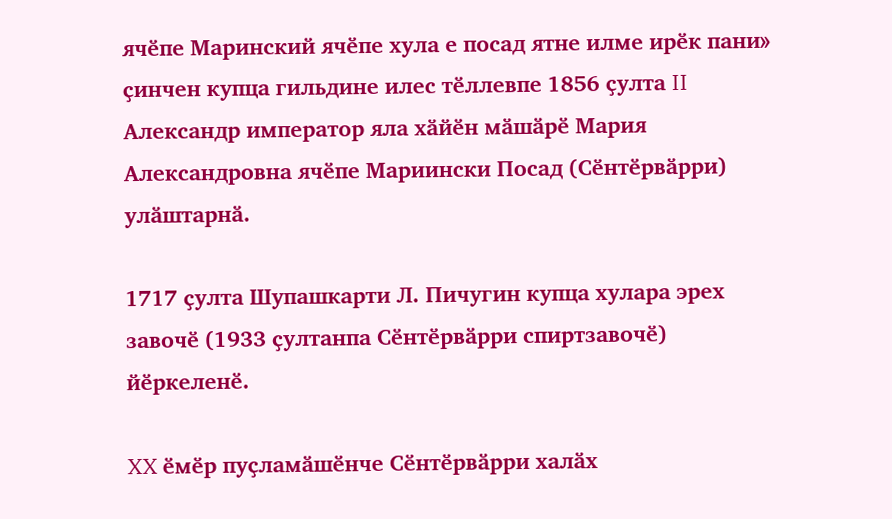ячӗпе Маринский ячӗпе хула е посад ятне илме ирӗк пани» ҫинчен купца гильдине илес тӗллевпе 1856 ҫулта II Александр император яла хӑйӗн мӑшӑрӗ Мария Александровна ячӗпе Мариински Посад (Сӗнтӗрвӑрри) улӑштарнӑ.

1717 ҫулта Шупашкарти Л. Пичугин купца хулара эрех завочӗ (1933 ҫултанпа Сӗнтӗрвӑрри спиртзавочӗ) йӗркеленӗ.

XX ӗмӗр пуҫламӑшӗнче Сӗнтӗрвӑрри халӑх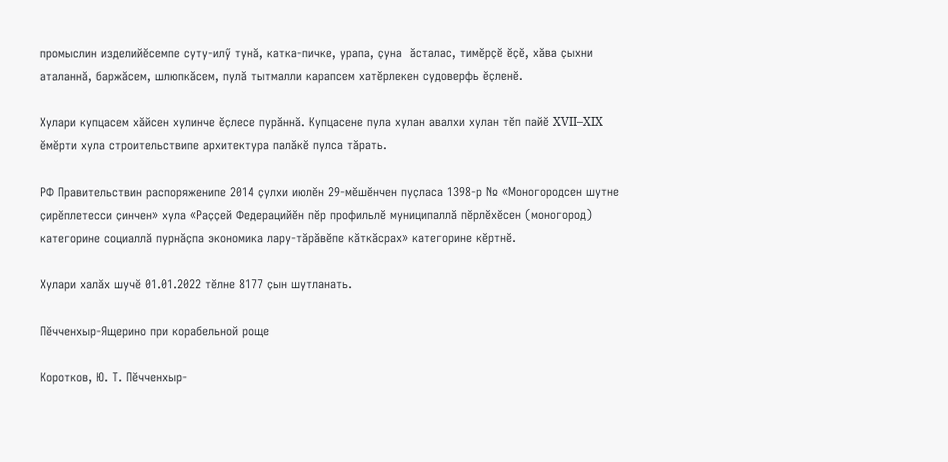промыслин изделийӗсемпе суту-илӳ тунӑ, катка-пичке, урапа, ҫуна  ӑсталас, тимӗрҫӗ ӗҫӗ, хӑва ҫыхни аталаннӑ, баржӑсем, шлюпкӑсем, пулӑ тытмалли карапсем хатӗрлекен судоверфь ӗҫленӗ.

Хулари купцасем хӑйсен хулинче ӗҫлесе пурӑннӑ. Купцасене пула хулан авалхи хулан тӗп пайӗ XVII–XIX ӗмӗрти хула строительствипе архитектура палӑкӗ пулса тӑрать.

РФ Правительствин распоряженипе 2014 ҫулхи июлӗн 29-мӗшӗнчен пуҫласа 1398-р № «Моногородсен шутне ҫирӗплетесси ҫинчен» хула «Раҫҫей Федерацийӗн пӗр профильлӗ муниципаллӑ пӗрлӗхӗсен (моногород) категорине социаллӑ пурнӑҫпа экономика лару-тӑрӑвӗпе кӑткӑсрах» категорине кӗртнӗ.

Хулари халӑх шучӗ 01.01.2022 тӗлне 8177 ҫын шутланать.

Пӗчченхыр-Ящерино при корабельной роще

Коротков, Ю. Т. Пӗчченхыр-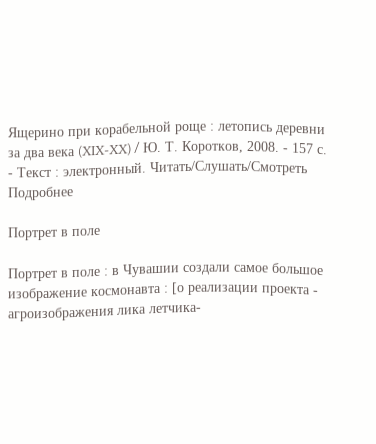Ящерино при корабельной роще : летопись деревни за два века (XIX-XX) / Ю. Т. Коротков, 2008. - 157 с. - Текст : электронный. Читать/Слушать/Смотреть
Подробнее

Портрет в поле

Портрет в поле : в Чувашии создали самое большое изображение космонавта : [о реализации проекта - агроизображения лика летчика-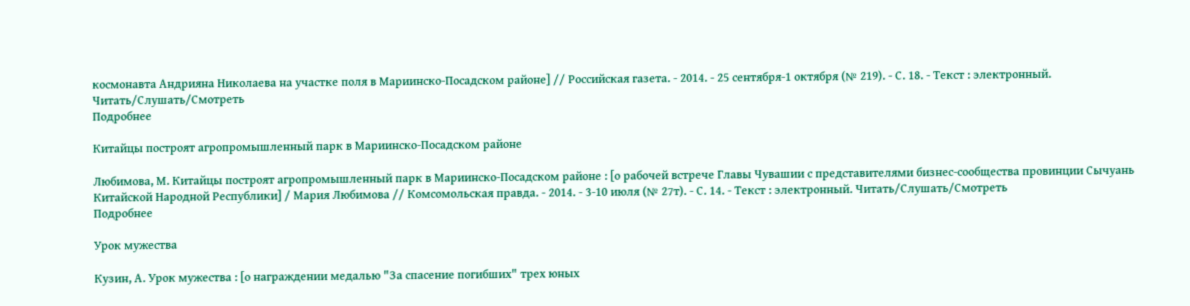космонавта Андрияна Николаева на участке поля в Мариинско-Посадском районе] // Российская газета. - 2014. - 25 сентября-1 октября (№ 219). - С. 18. - Текст : электронный. Читать/Слушать/Смотреть
Подробнее

Китайцы построят агропромышленный парк в Мариинско-Посадском районе

Любимова, М. Китайцы построят агропромышленный парк в Мариинско-Посадском районе : [о рабочей встрече Главы Чувашии с представителями бизнес-сообщества провинции Сычуань Китайской Народной Республики] / Мария Любимова // Комсомольская правда. - 2014. - 3-10 июля (№ 27т). - С. 14. - Текст : электронный. Читать/Слушать/Смотреть
Подробнее

Урок мужества

Кузин, А. Урок мужества : [о награждении медалью "За спасение погибших" трех юных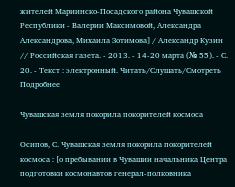жителей Мариинско-Посадского района Чувашской Республики - Валерии Максимовой, Александра Александрова, Михаила Зотимова] / Александр Кузин // Российская газета. - 2013. - 14-20 марта (№ 55). - С. 20. - Текст : электронный. Читать/Слушать/Смотреть
Подробнее

Чувашская земля покорила покорителей космоса

Осипов, С. Чувашская земля покорила покорителей космоса : [о пребывании в Чувашии начальника Центра подготовки космонавтов генерал-полковника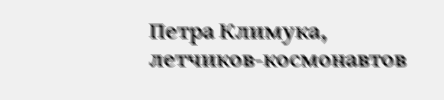Петра Климука, летчиков-космонавтов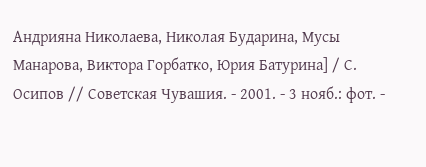Андрияна Николаева, Николая Бударина, Мусы Манарова, Виктора Горбатко, Юрия Батурина] / С. Осипов // Советская Чувашия. - 2001. - 3 нояб.: фот. -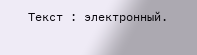Текст : электронный.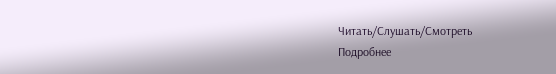Читать/Слушать/Смотреть
Подробнее